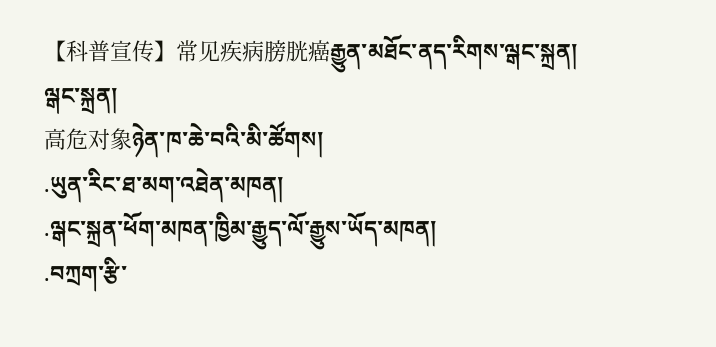【科普宣传】常见疾病膀胱癌རྒྱུན་མཐོང་ནད་རིགས་ལྒང་སྐྲན།
ལྒང་སྐྲན།
高危对象ཉེན་ཁ་ཆེ་བའི་མི་ཚོགས།
.ཡུན་རིང་ཐ་མག་འཐེན་མཁན།
.ལྒང་སྐྲན་ཕོག་མཁན་ཁྱིམ་རྒྱུད་ལོ་རྒྱུས་ཡོད་མཁན།
.བཀྲག་རྩི་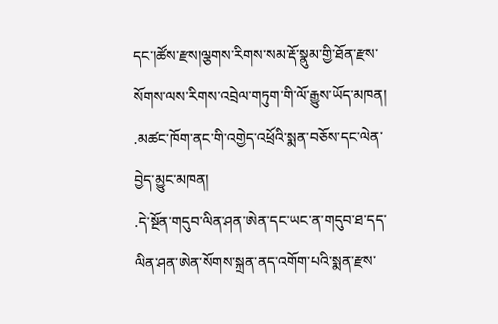དང་།ཚོས་རྫས།ལྕགས་རིགས་སམ་རྡོ་སྣུམ་གྱི་ཐོན་རྫས་སོགས་ལས་རིགས་འབྲེལ་གཏུག་གི་ལོ་རྒྱུས་ཡོད་མཁན།
.མཚང་ཁོག་ནང་གི་འགྱེད་འཕྲོའི་སྨན་བཅོས་དང་ལེན་བྱེད་མྱུང་མཁན།
.དེ་སྔོན་གདུབ་ལིན་ཤན་ཨེན་དང་ཡང་ན་གདུབ་ཐ་དད་ལིན་ཤན་ཨེན་སོགས་སྐྲན་ནད་འགོག་པའི་སྨན་རྫས་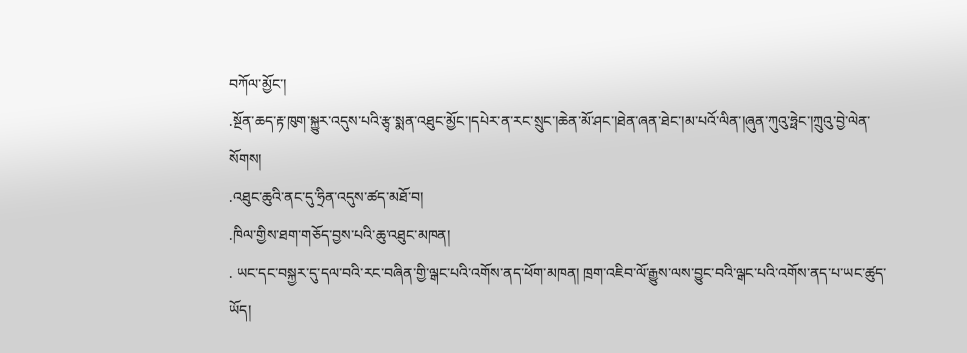བཀོལ་མྱོང་།
.སྔོན་ཆད་རྟ་ཁུག་སྐྱུར་འདུས་པའི་རྩྭ་སྨན་འཐུང་མྱོང་།དཔེར་ན་རང་སྲུང་།ཆེན་མོ་ཤང་།ཐེན་ཞན་ཐེང་།མ་པའོ་ལིན་།ཞུན་ཀུའུ་ཧྥེང་།ཀྲུའུ་བྱེ་ལེན་སོགས།
.འཐུང་ཆུའི་ནང་དུ་ཧྲིན་འདུས་ཚད་མཐོ་བ།
.ཁིལ་གྱིས་ཐག་གཅོད་བྱས་པའི་ཆུ་འཐུང་མཁན།
. ཡང་དང་བསྐྱར་དུ་དལ་བའི་རང་བཞིན་གྱི་ལྒང་པའི་འགོས་ནད་ཕོག་མཁན། ཁྲག་འཇིབ་ལོ་རྒྱུས་ལས་བྱུང་བའི་ལྒང་པའི་འགོས་ནད་པ་ཡང་ཚུད་ཡོད།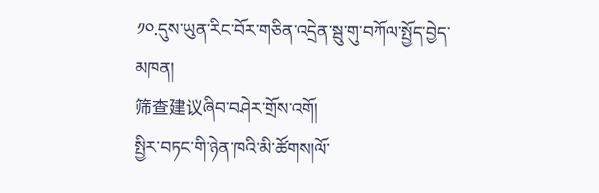༡༠.དུས་ཡུན་རིང་བོར་གཅིན་འདྲེན་སྦུ་གུ་བཀོལ་སྤྱོད་བྱེད་མཁན།
筛查建议ཞིབ་བཤེར་གྲོས་འགོ།
སྤྱིར་བཏང་གི་ཉེན་ཁའི་མི་ཚོགས།ལོ་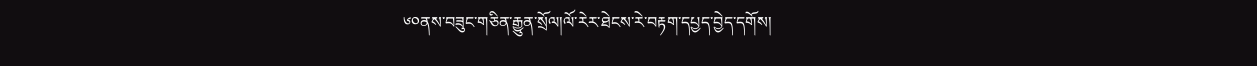༦༠ནས་བཟུང་གཅིན་རྒྱུན་སྲོལ།ལོ་རེར་ཐེངས་རེ་བརྟག་དཔྱད་བྱེད་དགོས།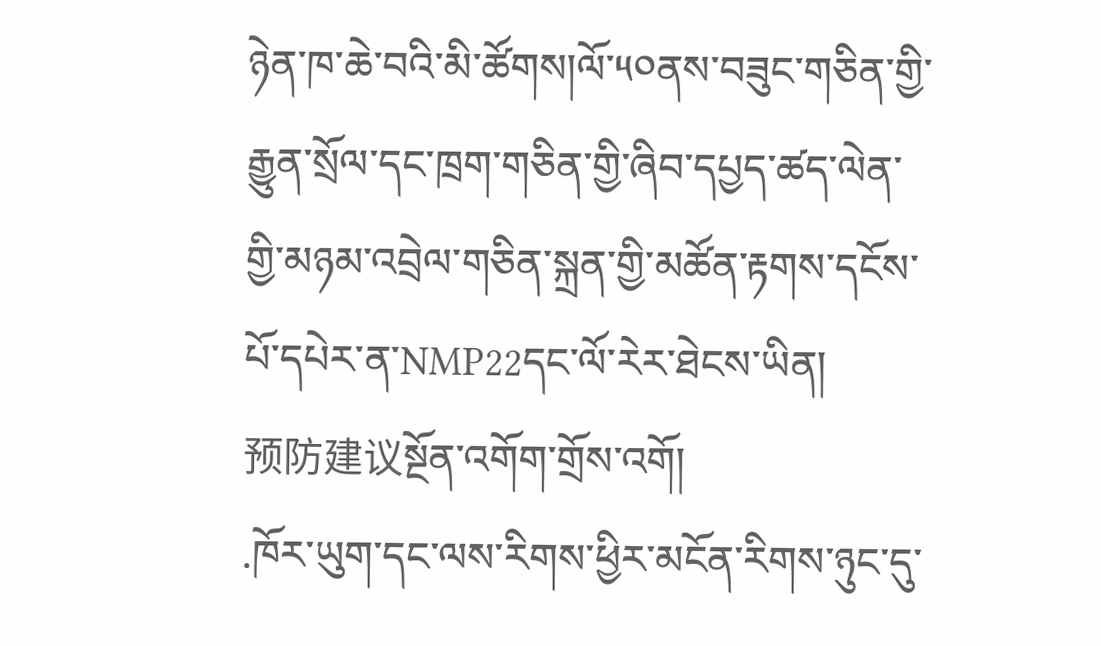ཉེན་ཁ་ཆེ་བའི་མི་ཚོགས།ལོ་༥༠ནས་བཟུང་གཅིན་གྱི་རྒྱུན་སྲོལ་དང་ཁྲག་གཅིན་གྱི་ཞིབ་དཔྱད་ཚད་ལེན་གྱི་མཉམ་འབྲེལ་གཅིན་སྐྲན་གྱི་མཚོན་རྟགས་དངོས་པོ་དཔེར་ན་NMP22དང་ལོ་རེར་ཐེངས་ཡིན།
预防建议སྔོན་འགོག་གྲོས་འགོ།
.ཁོར་ཡུག་དང་ལས་རིགས་ཕྱིར་མངོན་རིགས་ཉུང་དུ་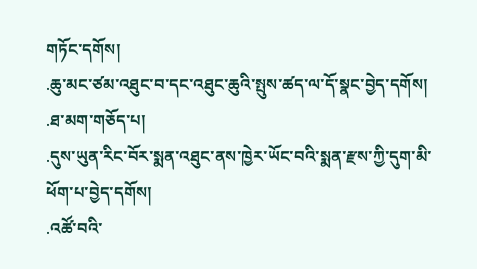གཏོང་དགོས།
.ཆུ་མང་ཙམ་འཐུང་བ་དང་འཐུང་ཆུའི་སྤུས་ཚད་ལ་དོ་སྣང་བྱེད་དགོས།
.ཐ་མག་གཅོད་པ།
.དུས་ཡུན་རིང་བོར་སྨན་འཐུང་ནས་ཁྱེར་ཡོང་བའི་སྨན་རྫས་ཀྱི་དུག་མི་ཕོག་པ་བྱེད་དགོས།
.འཚོ་བའི་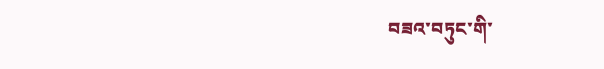བཟའ་བཏུང་གི་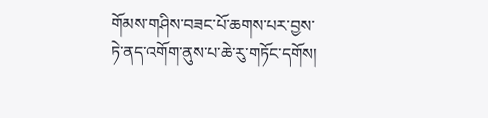གོམས་གཤིས་བཟང་པོ་ཆགས་པར་བྱས་ཏེ་ནད་འགོག་ནུས་པ་ཆེ་རུ་གཏོང་དགོས།